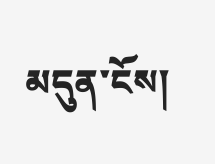མདུན་ངོས།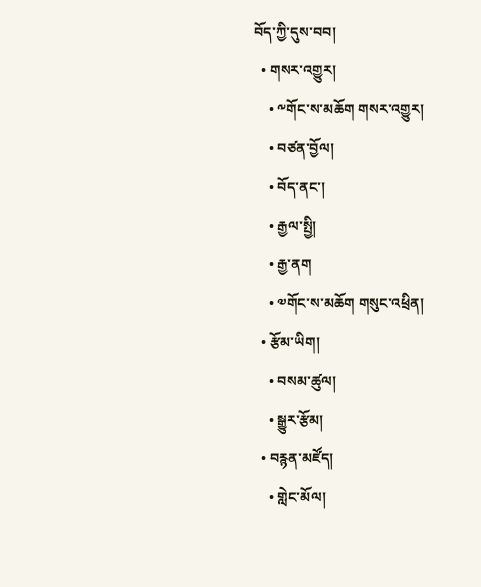བོད་ཀྱི་དུས་བབ།
  • གསར་འགྱུར།
    • ༸གོང་ས་མཆོག གསར་འགྱུར།
    • བཙན་བྱོལ།
    • བོད་ནང་།
    • རྒྱལ་སྤྱི།
    • རྒྱ་ནག
    • ༧གོང་ས་མཆོག གསུང་འཕྲིན།
  • རྩོམ་ཡིག།
    • བསམ་ཚུལ།
    • སྒྱུར་རྩོམ།
  • བརྙན་མཛོད།
    • གླེང་མོལ།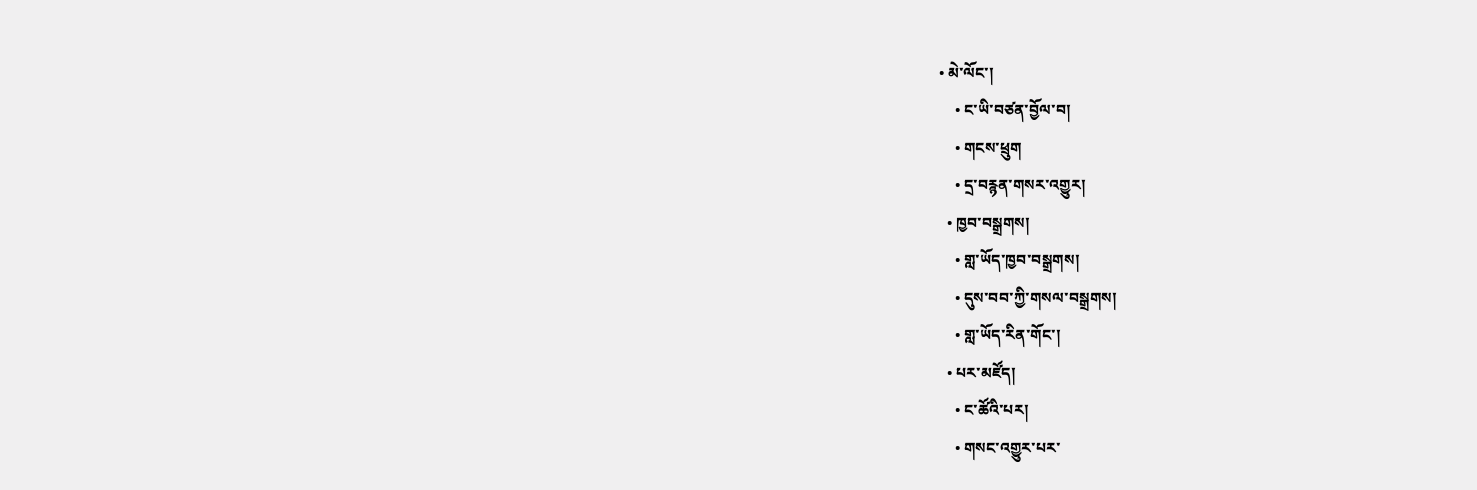• མེ་ལོང་།
    • ང་ཡི་བཙན་བྱོལ་བ།
    • གངས་ཕྲུག
    • དྲ་བརྙན་གསར་འགྱུར།
  • ཁྱབ་བསྒྲགས།
    • གླ་ཡོད་ཁྱབ་བསྒྲགས།
    • དུས་བབ་ཀྱི་གསལ་བསྒྲགས།
    • གླ་ཡོད་རིན་གོང་།
  • པར་མཛོད།
    • ང་ཚོའི་པར།
    • གསང་འགྱུར་པར་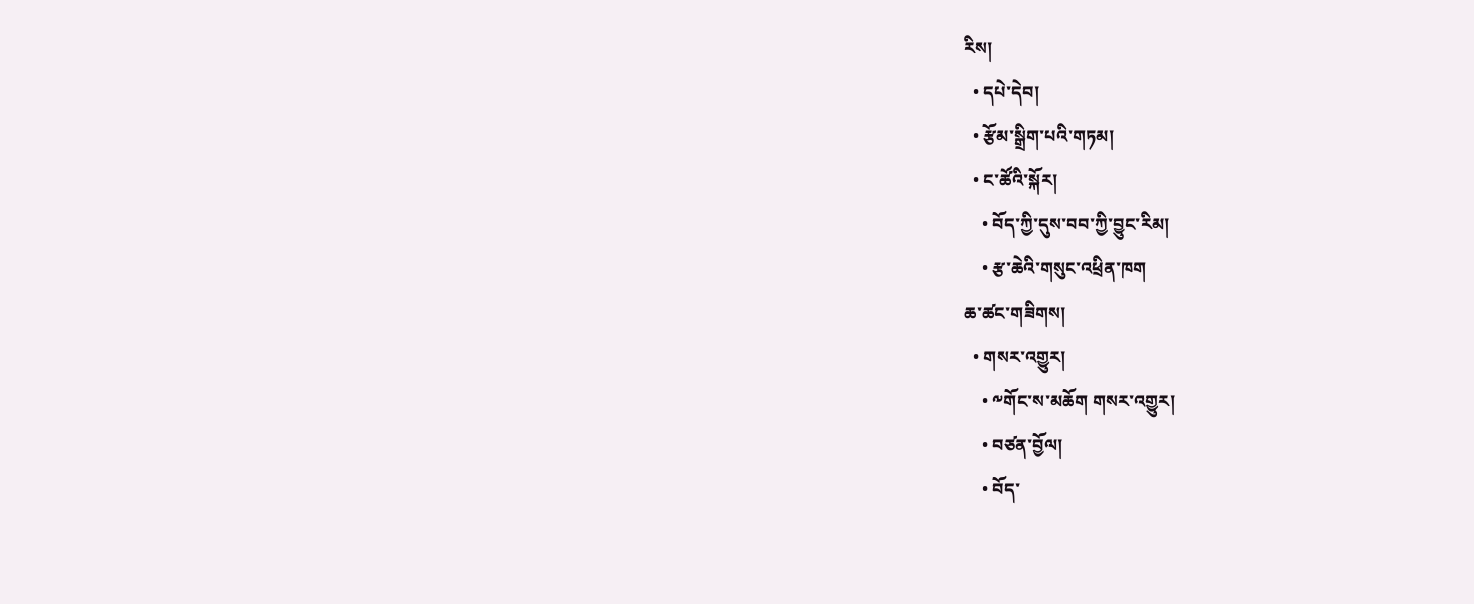རིས།
  • དཔེ་དེབ།
  • རྩོམ་སྒྲིག་པའི་གཏམ།
  • ང་ཚོའི་སྐོར།
    • བོད་ཀྱི་དུས་བབ་ཀྱི་བྱུང་རིམ།
    • རྩ་ཆེའི་གསུང་འཕྲིན་ཁག
ཆ་ཚང་གཟིགས།
  • གསར་འགྱུར།
    • ༸གོང་ས་མཆོག གསར་འགྱུར།
    • བཙན་བྱོལ།
    • བོད་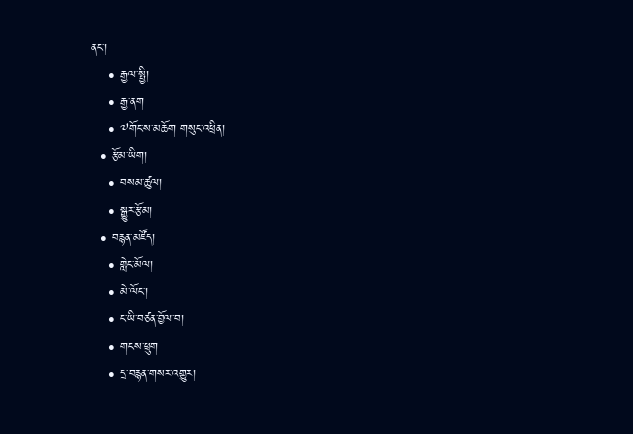ནང་།
    • རྒྱལ་སྤྱི།
    • རྒྱ་ནག
    • ༧གོང་ས་མཆོག གསུང་འཕྲིན།
  • རྩོམ་ཡིག།
    • བསམ་ཚུལ།
    • སྒྱུར་རྩོམ།
  • བརྙན་མཛོད།
    • གླེང་མོལ།
    • མེ་ལོང་།
    • ང་ཡི་བཙན་བྱོལ་བ།
    • གངས་ཕྲུག
    • དྲ་བརྙན་གསར་འགྱུར།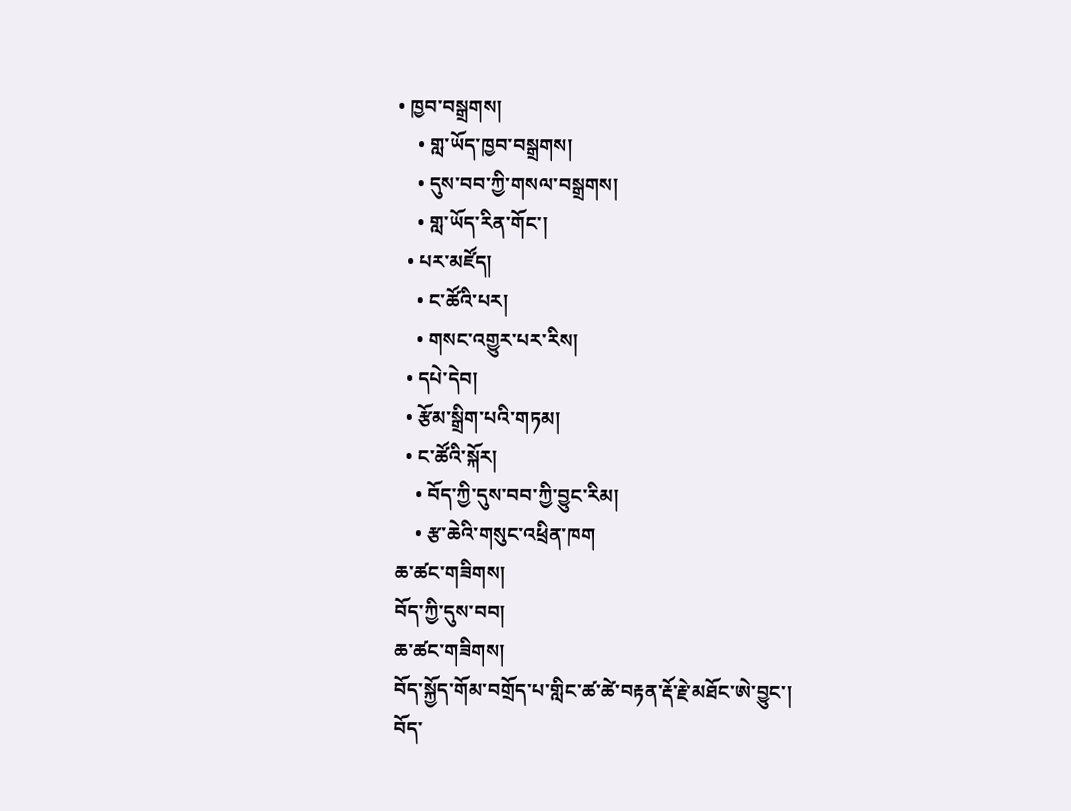• ཁྱབ་བསྒྲགས།
    • གླ་ཡོད་ཁྱབ་བསྒྲགས།
    • དུས་བབ་ཀྱི་གསལ་བསྒྲགས།
    • གླ་ཡོད་རིན་གོང་།
  • པར་མཛོད།
    • ང་ཚོའི་པར།
    • གསང་འགྱུར་པར་རིས།
  • དཔེ་དེབ།
  • རྩོམ་སྒྲིག་པའི་གཏམ།
  • ང་ཚོའི་སྐོར།
    • བོད་ཀྱི་དུས་བབ་ཀྱི་བྱུང་རིམ།
    • རྩ་ཆེའི་གསུང་འཕྲིན་ཁག
ཆ་ཚང་གཟིགས།
བོད་ཀྱི་དུས་བབ།
ཆ་ཚང་གཟིགས།
བོད་སྐྱོད་གོམ་བགྲོད་པ་གླིང་ཚ་ཚེ་བརྟན་རྡོ་རྗེ་མཐོང་ཨེ་བྱུང་།
བོད་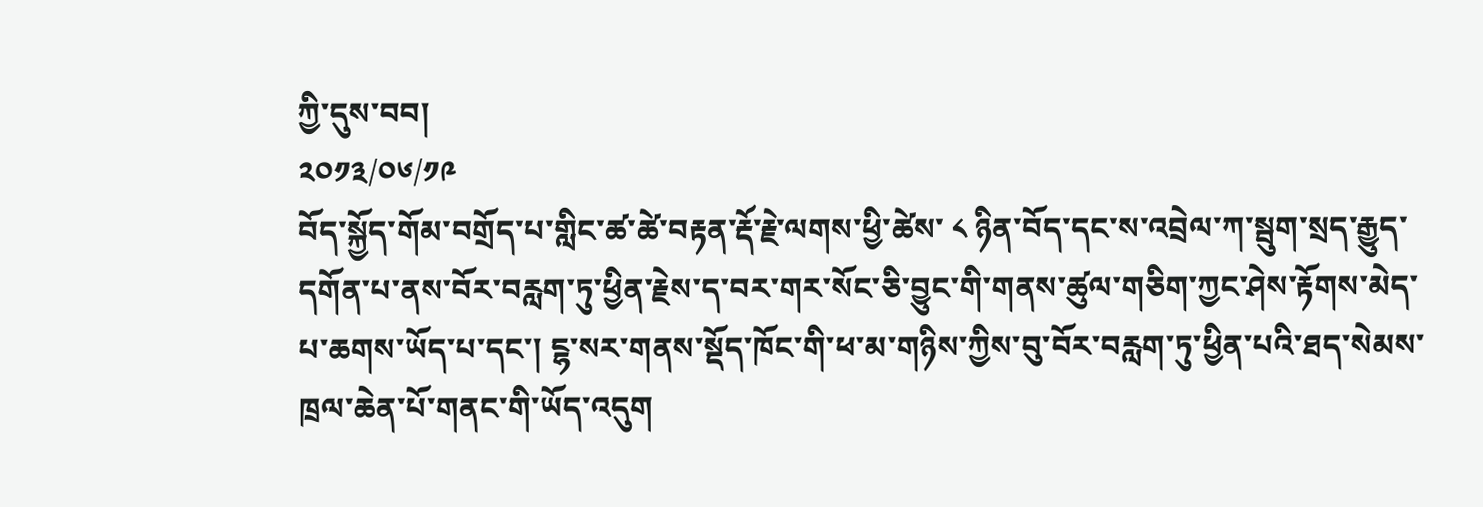ཀྱི་དུས་བབ།
༢༠༡༣/༠༦/༡༩
བོད་སྐྱོད་གོམ་བགྲོད་པ་གླིང་ཚ་ཚེ་བརྟན་རྡོ་རྗེ་ལགས་ཕྱི་ཚེས་ ༨ ཉིན་བོད་དང་ས་འབྲེལ་ཀ་སྦུག་སྲད་རྒྱུད་དགོན་པ་ནས་བོར་བརླག་ཏུ་ཕྱིན་རྗེས་ད་བར་གར་སོང་ཅི་བྱུང་གི་གནས་ཚུལ་གཅིག་ཀྱང་ཤེས་རྟོགས་མེད་པ་ཆགས་ཡོད་པ་དང་། ངྷ་སར་གནས་སྡོད་ཁོང་གི་ཕ་མ་གཉིས་ཀྱིས་བུ་བོར་བརླག་ཏུ་ཕྱིན་པའི་ཐད་སེམས་ཁྲལ་ཆེན་པོ་གནང་གི་ཡོད་འདུག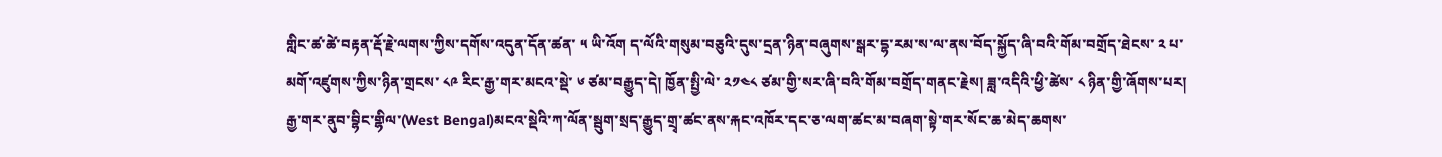གླིང་ཚ་ཚེ་བརྟན་རྡོ་རྗེ་ལགས་ཀྱིས་དགོས་འདུན་དོན་ཚན་ ༥ ཡི་འོག ད་ལོའི་གསུམ་བཅུའི་དུས་དྲན་ཉིན་བཞུགས་སྒར་དྷ་རམ་ས་ལ་ནས་བོད་སྐྱོད་ཞི་བའི་གོམ་བགྲོད་ཐེངས་ ༢ པ་མགོ་འཛུགས་ཀྱིས་ཉིན་གྲངས་ ༨༩ རིང་རྒྱ་གར་མངའ་སྡེ་ ༦ ཙམ་བརྒྱུད་དེ། ཁྱོན་སྤྱི་ལེ་ ༢༡༤༨ ཙམ་གྱི་སར་ཞི་བའི་གོམ་བགྲོད་གནང་རྗེས། ཟླ་འདིའི་ཕྱི་ཚེས་ ༨ ཉིན་གྱི་ཞོགས་པར། རྒྱ་གར་ནུབ་བྷིང་གྷིལ་(West Bengal)མངའ་སྡེའི་ཀ་ལོན་སྦུག་སྲད་རྒྱུད་གྲྭ་ཚང་ནས་རྐང་འཁོར་དང་ཅ་ལག་ཚང་མ་བཞག་སྟེ་གར་སོང་ཆ་མེད་ཆགས་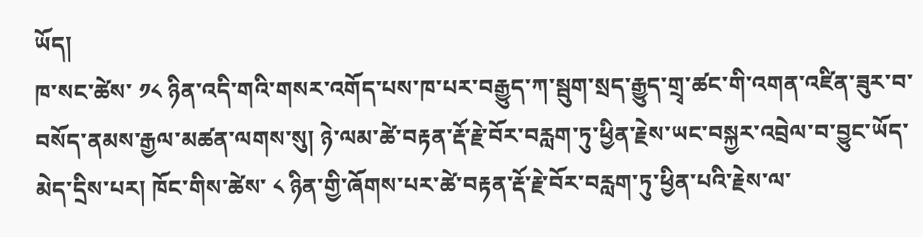ཡོད།
ཁ་སང་ཚེས་ ༡༨ ཉིན་འདི་གའི་གསར་འགོད་པས་ཁ་པར་བརྒྱུད་ཀ་སྦུག་སྲད་རྒྱུད་གྲྭ་ཚང་གི་འགན་འཛིན་ཟུར་བ་བསོད་ནམས་རྒྱལ་མཚན་ལགས་སུ། ཉེ་ལམ་ཚེ་བརྟན་རྡོ་རྗེ་བོར་བརླག་ཏུ་ཕྱིན་རྗེས་ཡང་བསྐྱར་འབྲེལ་བ་བྱུང་ཡོད་མེད་དྲིས་པར། ཁོང་གིས་ཚེས་ ༨ ཉིན་གྱི་ཞོགས་པར་ཚེ་བརྟན་རྡོ་རྗེ་བོར་བརླག་ཏུ་ཕྱིན་པའི་རྗེས་ལ་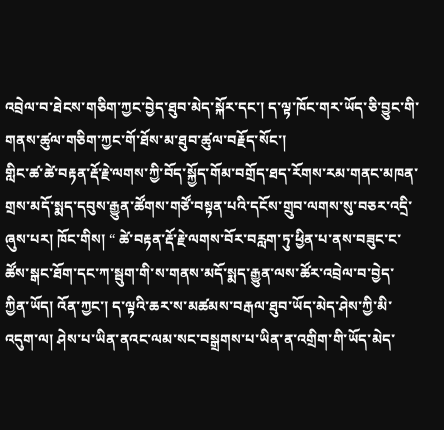འབྲེལ་བ་ཐེངས་གཅིག་ཀྱང་བྱེད་ཐུབ་མེད་སྐོར་དང་། ད་ལྟ་ཁོང་གར་ཡོད་ཅི་བྱུང་གི་གནས་ཚུལ་གཅིག་ཀྱང་གོ་ཐོས་མ་ཐུབ་ཚུལ་བརྗོད་སོང་།
གླིང་ཚ་ཚེ་བརྟན་རྡོ་རྗེ་ལགས་ཀྱི་བོད་སྐྱོད་གོམ་བགྲོད་ཐད་རོགས་རམ་གནང་མཁན་གྲས་མདོ་སྨད་དབུས་རྒྱུན་ཚོགས་གཙོ་བསྟན་པའི་དངོས་གྲུབ་ལགས་སུ་བཅར་འདྲི་ཞུས་པར། ཁོང་གིས། “ ཚེ་བརྟན་རྡོ་རྗེ་ལགས་བོར་བརླག་ཏུ་ཕྱིན་པ་ནས་བཟུང་ང་ཚོས་སྒང་ཐོག་དང་ཀ་སྦུག་གི་ས་གནས་མདོ་སྨད་རྒྱུན་ལས་ཚོར་འབྲེལ་བ་བྱེད་ཀྱིན་ཡོད། འོན་ཀྱང་། ད་ལྟའི་ཆར་ས་མཚམས་བརྒལ་ཐུབ་ཡོད་མེད་ཤེས་ཀྱི་མི་འདུག་ལ། ཤེས་པ་ཡིན་ནའང་ལམ་སང་བསྒྲགས་པ་ཡིན་ན་འགྲིག་གི་ཡོད་མེད་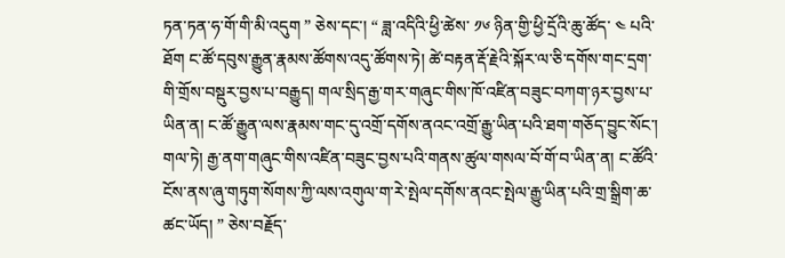ཏན་ཏན་ཧ་གོ་གི་མི་འདུག ” ཅེས་དང་། “ ཟླ་འདིའི་ཕྱི་ཚེས་ ༡༦ ཉིན་གྱི་ཕྱི་དྲོའི་ཆུ་ཚོད་ ༤ པའི་ཐོག ང་ཚོ་དབུས་རྒྱུན་རྣམས་ཚོགས་འདུ་ཚོགས་ཏེ། ཚེ་བརྟན་རྡོ་རྗེའི་སྐོར་ལ་ཅི་དགོས་གང་དྲག་གི་གྲོས་བསྡུར་བྱས་པ་བརྒྱུད། གལ་སྲིད་རྒྱ་གར་གཞུང་གིས་ཁོ་འཛིན་བཟུང་བཀག་ཉར་བྱས་པ་ཡིན་ན། ང་ཚོ་རྒྱུན་ལས་རྣམས་གང་དུ་འགྲོ་དགོས་ནའང་འགྲོ་རྒྱུ་ཡིན་པའི་ཐག་གཅོད་བྱུང་སོང་། གལ་ཏེ། རྒྱ་ནག་གཞུང་གིས་འཛིན་བཟུང་བྱས་པའི་གནས་ཚུལ་གསལ་བོ་གོ་བ་ཡིན་ན། ང་ཚོའི་ངོས་ནས་ཞུ་གཏུག་སོགས་ཀྱི་ལས་འགུལ་ག་རེ་སྤེལ་དགོས་ནའང་སྤེལ་རྒྱུ་ཡིན་པའི་གྲ་སྒྲིག་ཆ་ཚང་ཡོད། ” ཅེས་བརྗོད་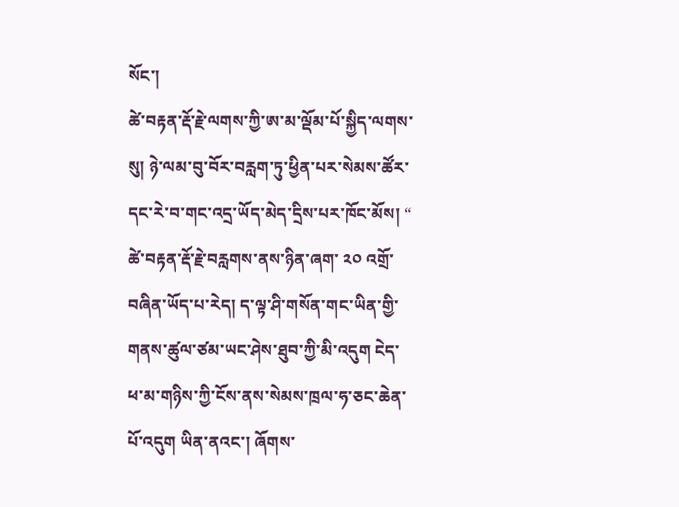སོང་།
ཚེ་བརྟན་རྡོ་རྗེ་ལགས་ཀྱི་ཨ་མ་ལྡོམ་པོ་སྐྱིད་ལགས་སུ། ཉེ་ལམ་བུ་བོར་བརླག་ཏུ་ཕྱིན་པར་སེམས་ཚོར་དང་རེ་བ་གང་འདྲ་ཡོད་མེད་དྲིས་པར་ཁོང་མོས། “ ཚེ་བརྟན་རྡོ་རྗེ་བརླགས་ནས་ཉིན་ཞག་ ༢༠ འགྲོ་བཞིན་ཡོད་པ་རེད། ད་ལྟ་ཤི་གསོན་གང་ཡིན་གྱི་གནས་ཚུལ་ཙམ་ཡང་ཤེས་ཐུབ་ཀྱི་མི་འདུག ངེད་ཕ་མ་གཉིས་ཀྱི་ངོས་ནས་སེམས་ཁྲལ་ཧ་ཅང་ཆེན་པོ་འདུག ཡིན་ནའང་། ཞོགས་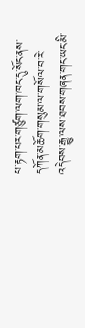པ་རྟག་པར་གཙུག་ལག་ཁང་དུ་སོང་ནས་དཀོན་མཆོག་གསུམ་ལ་གསོལ་བ་རེ་འདེབས་རྒྱུ་ལས་ཐབས་གཞན་གང་ཡང་མི་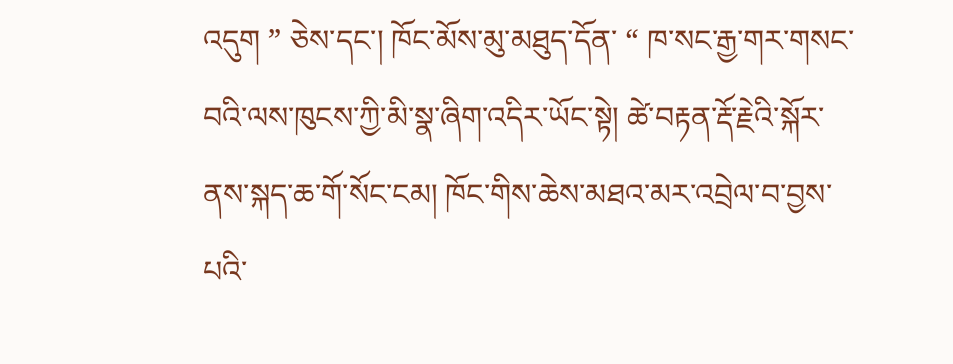འདུག ” ཅེས་དང་། ཁོང་མོས་མུ་མཐུད་དོན་ “ ཁ་སང་རྒྱ་གར་གསང་བའི་ལས་ཁུངས་ཀྱི་མི་སྣ་ཞིག་འདིར་ཡོང་སྟེ། ཚེ་བརྟན་རྡོ་རྗེའི་སྐོར་ནས་སྐད་ཆ་གོ་སོང་ངམ། ཁོང་གིས་ཆེས་མཐའ་མར་འབྲེལ་བ་བྱས་པའི་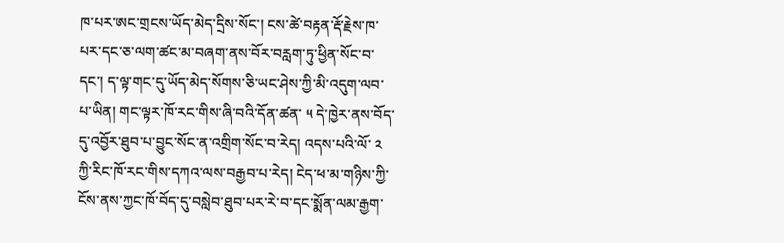ཁ་པར་ཨང་གྲངས་ཡོད་མེད་དྲིས་སོང་། ངས་ཚེ་བརྟན་རྡོ་རྗེས་ཁ་པར་དང་ཅ་ལག་ཚང་མ་བཞག་ནས་བོར་བརླག་ཏུ་ཕྱིན་སོང་བ་དང་། ད་ལྟ་གང་དུ་ཡོད་མེད་སོགས་ཅི་ཡང་ཤེས་ཀྱི་མི་འདུག་ལབ་པ་ཡིན། གང་ལྟར་ཁོ་རང་གིས་ཞི་བའི་དོན་ཚན་ ༥ དེ་ཁྱེར་ནས་བོད་དུ་འབྱོར་ཐུབ་པ་བྱུང་སོང་ན་འགྲིག་སོང་བ་རེད། འདས་པའི་ལོ་ ༢ ཀྱི་རིང་ཁོ་རང་གིས་དཀའ་ལས་བརྒྱབ་པ་རེད། ངེད་ཕ་མ་གཉིས་ཀྱི་ངོས་ནས་ཀྱང་ཁོ་བོད་དུ་བསླེབ་ཐུབ་པར་རེ་བ་དང་སྨོན་ལམ་རྒྱག་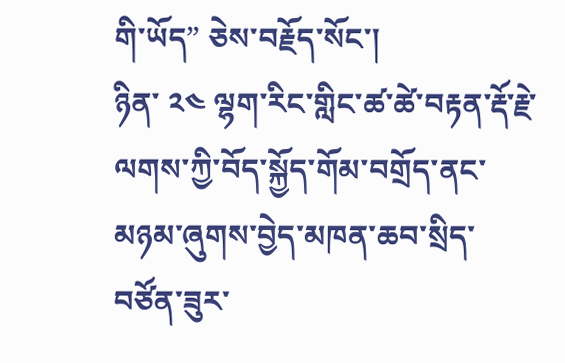གི་ཡོད” ཅེས་བརྗོད་སོང་།
ཉིན་ ༢༤ ལྷག་རིང་གླིང་ཚ་ཚེ་བརྟན་རྡོ་རྗེ་ལགས་ཀྱི་བོད་སྐྱོད་གོམ་བགྲོད་ནང་མཉམ་ཞུགས་བྱེད་མཁན་ཆབ་སྲིད་བཙོན་ཟུར་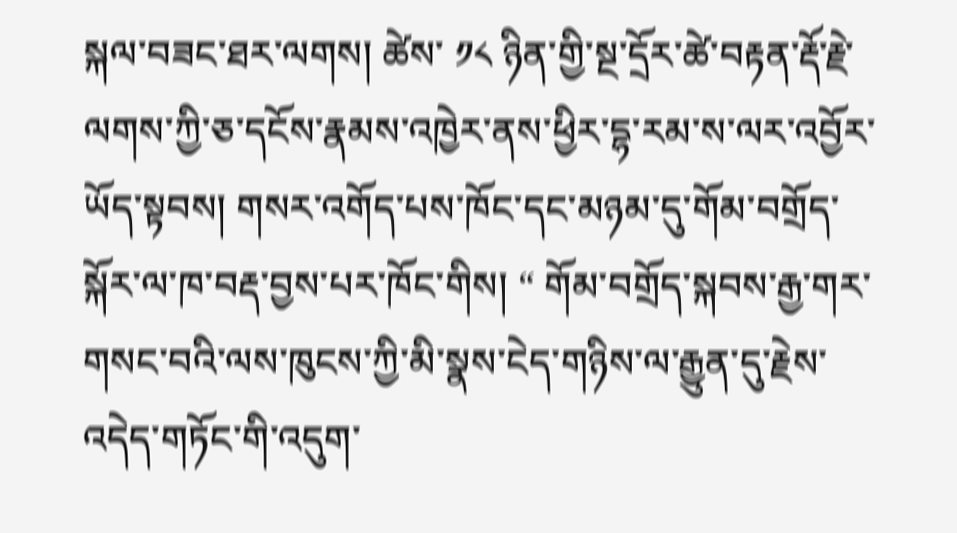སྐལ་བཟང་ཐར་ལགས། ཚེས་ ༡༨ ཉིན་གྱི་སྔ་དྲོར་ཚེ་བརྟན་རྡོ་རྗེ་ལགས་ཀྱི་ཅ་དངོས་རྣམས་འཁྱེར་ནས་ཕྱིར་དྷ་རམ་ས་ལར་འབྱོར་ཡོད་སྟབས། གསར་འགོད་པས་ཁོང་དང་མཉམ་དུ་གོམ་བགྲོད་སྐོར་ལ་ཁ་བརྡ་བྱས་པར་ཁོང་གིས། “ གོམ་བགྲོད་སྐབས་རྒྱ་གར་གསང་བའི་ལས་ཁུངས་ཀྱི་མི་སྣས་ངེད་གཉིས་ལ་རྒྱུན་དུ་རྗེས་འདེད་གཏོང་གི་འདུག་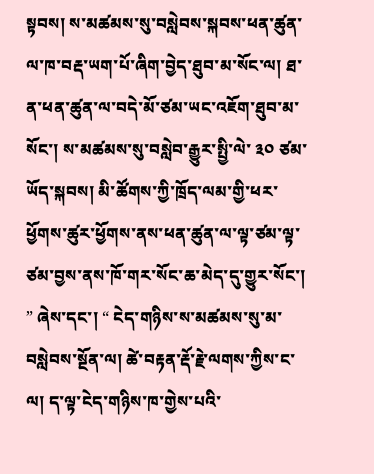སྟབས། ས་མཚམས་སུ་བསླེབས་སྐབས་ཕན་ཚུན་ལ་ཁ་བརྡ་ཡག་པོ་ཞིག་བྱེད་ཐུབ་མ་སོང་ལ། ཐ་ན་ཕན་ཚུན་ལ་བདེ་མོ་ཙམ་ཡང་འཇོག་ཐུབ་མ་སོང་། ས་མཚམས་སུ་བསླེབ་རྒྱུར་སྤྱི་ལེ་ ༣༠ ཙམ་ཡོད་སྐབས། མི་ཚོགས་ཀྱི་ཁྲོད་ལམ་གྱི་ཕར་ཕྱོགས་ཚུར་ཕྱོགས་ནས་ཕན་ཚུན་ལ་ལྟ་ཙམ་ལྟ་ཙམ་བྱས་ནས་ཁོ་གར་སོང་ཆ་མེད་དུ་གྱུར་སོང་། ” ཞེས་དང་། “ ངེད་གཉིས་ས་མཚམས་སུ་མ་བསླེབས་སྔོན་ལ། ཚེ་བརྟན་རྡོ་རྗེ་ལགས་ཀྱིས་ང་ལ། ད་ལྟ་ངེད་གཉིས་ཁ་གྱེས་པའི་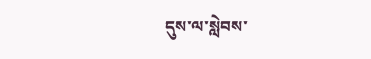དུས་ལ་སླེབས་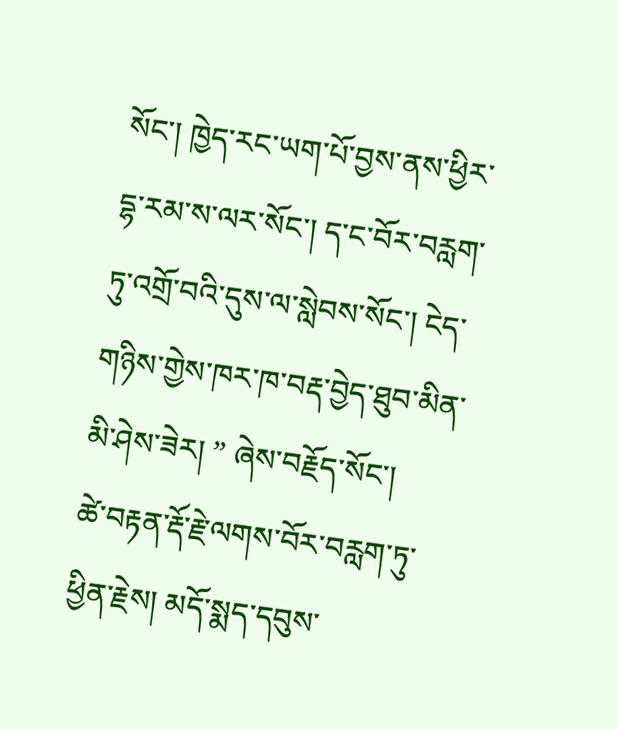སོང་། ཁྱེད་རང་ཡག་པོ་བྱས་ནས་ཕྱིར་དྷ་རམ་ས་ལར་སོང་། ད་ང་བོར་བརླག་ཏུ་འགྲོ་བའི་དུས་ལ་སླེབས་སོང་། ངེད་གཉིས་གྱེས་ཁར་ཁ་བརྡ་བྱེད་ཐུབ་མིན་མི་ཤེས་ཟེར། ” ཞེས་བརྗོད་སོང་།
ཚེ་བརྟན་རྡོ་རྗེ་ལགས་བོར་བརླག་ཏུ་ཕྱིན་རྗེས། མདོ་སྨད་དབུས་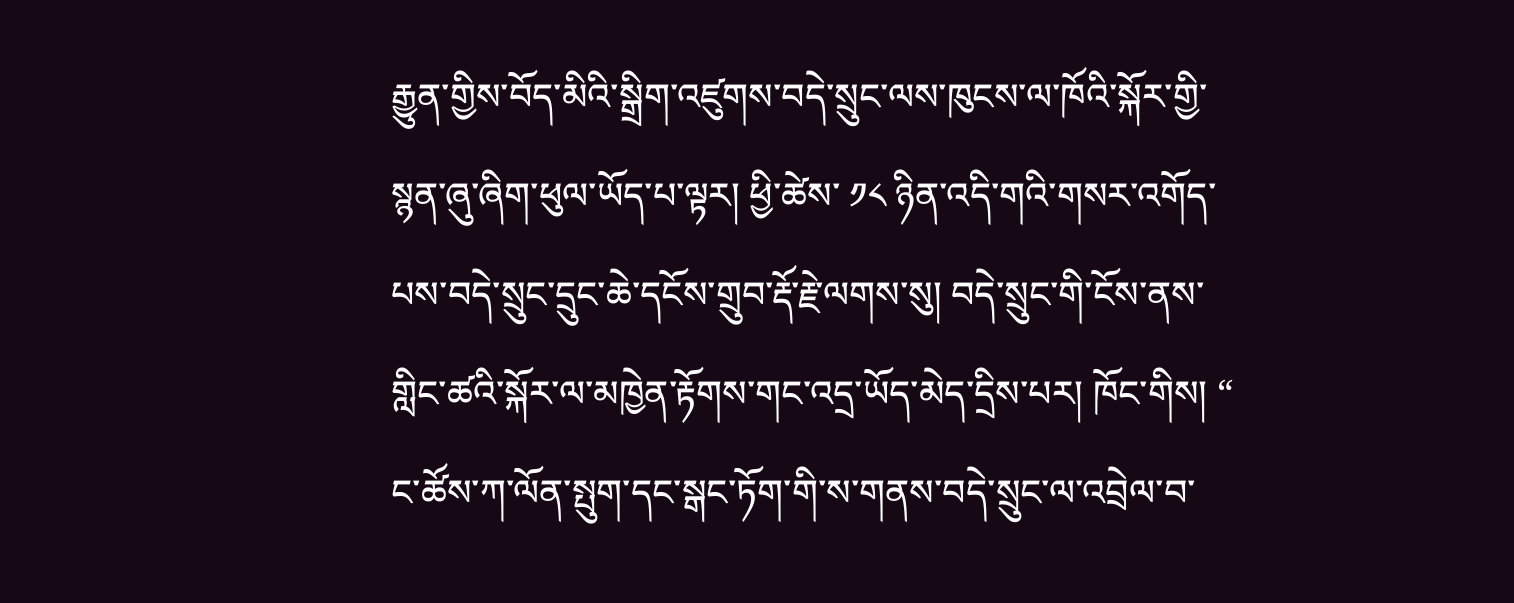རྒྱུན་གྱིས་བོད་མིའི་སྒྲིག་འཛུགས་བདེ་སྲུང་ལས་ཁུངས་ལ་ཁོའི་སྐོར་གྱི་སྙན་ཞུ་ཞིག་ཕུལ་ཡོད་པ་ལྟར། ཕྱི་ཚེས་ ༡༨ ཉིན་འདི་གའི་གསར་འགོད་པས་བདེ་སྲུང་དྲུང་ཆེ་དངོས་གྲུབ་རྡོ་རྗེ་ལགས་སུ། བདེ་སྲུང་གི་ངོས་ནས་གླིང་ཚའི་སྐོར་ལ་མཁྱེན་རྟོགས་གང་འདྲ་ཡོད་མེད་དྲིས་པར། ཁོང་གིས། “ ང་ཚོས་ཀ་ལོན་སྤུག་དང་སྒང་ཏོག་གི་ས་གནས་བདེ་སྲུང་ལ་འབྲེལ་བ་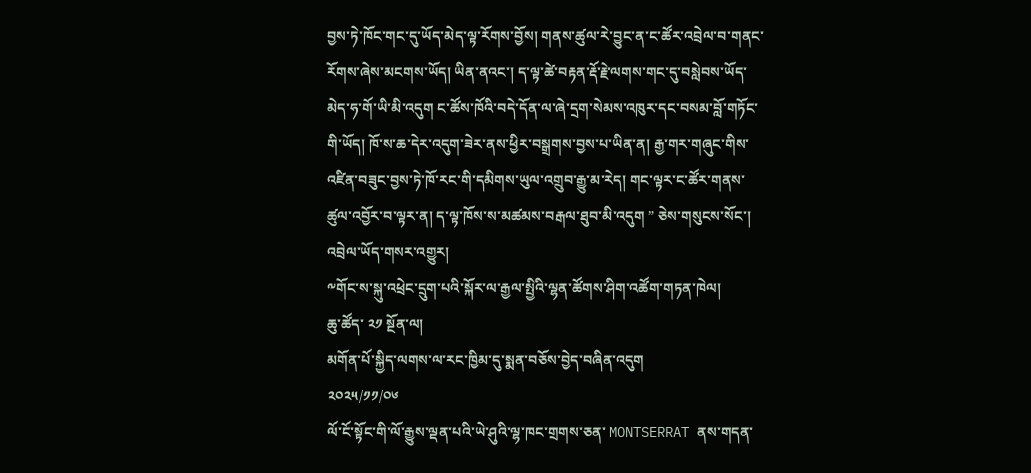བྱས་ཏེ་ཁོང་གང་དུ་ཡོད་མེད་ལྟ་རོགས་བྱོས། གནས་ཚུལ་རེ་བྱུང་ན་ང་ཚོར་འབྲེལ་བ་གནང་རོགས་ཞེས་མངགས་ཡོད། ཡིན་ནའང་། ད་ལྟ་ཚེ་བརྟན་རྡོ་རྗེ་ལགས་གང་དུ་བསླེབས་ཡོད་མེད་ཧ་གོ་ཡི་མི་འདུག ང་ཚོས་ཁོའི་བདེ་དོན་ལ་ཞེ་དྲག་སེམས་འཁུར་དང་བསམ་བློ་གཏོང་གི་ཡོད། ཁོ་ས་ཆ་དེར་འདུག་ཟེར་ནས་ཕྱིར་བསྒྲགས་བྱས་པ་ཡིན་ན། རྒྱ་གར་གཞུང་གིས་འཛིན་བཟུང་བྱས་ཏེ་ཁོ་རང་གི་དམིགས་ཡུལ་འགྲུབ་རྒྱུ་མ་རེད། གང་ལྟར་ང་ཚོར་གནས་ཚུལ་འབྱོར་བ་ལྟར་ན། ད་ལྟ་ཁོས་ས་མཚམས་བརྒལ་ཐུབ་མི་འདུག ” ཅེས་གསུངས་སོང་།
འབྲེལ་ཡོད་གསར་འགྱུར།
༸གོང་ས་སྐུ་འཕྲེང་དྲུག་པའི་སྐོར་ལ་རྒྱལ་སྤྱིའི་ལྷན་ཚོགས་ཤིག་འཚོག་གཏན་ཁེལ།
ཆུ་ཚོད་ ༢༡ སྔོན་ལ།
མགོན་པོ་སྐྱིད་ལགས་ལ་རང་ཁྱིམ་དུ་སྨན་བཅོས་བྱེད་བཞིན་འདུག
༢༠༢༥/༡༡/༠༦
ལོ་ངོ་སྟོང་གི་ལོ་རྒྱུས་ལྡན་པའི་ཡེ་ཤུའི་ལྷ་ཁང་གྲགས་ཅན་ MONTSERRAT ནས་གདན་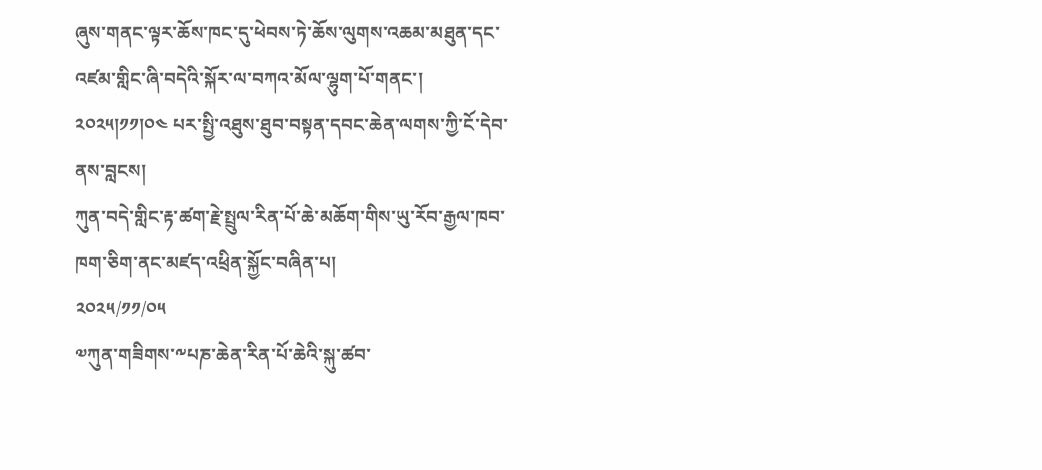ཞུས་གནང་ལྟར་ཆོས་ཁང་དུ་ཕེབས་ཏེ་ཆོས་ལུགས་འཆམ་མཐུན་དང་འཛམ་གླིང་ཞི་བདེའི་སྐོར་ལ་བཀའ་མོལ་ལྷུག་པོ་གནང་། ༢༠༢༥།༡༡།༠༤ པར་སྤྱི་འཐུས་ཐུབ་བསྟན་དབང་ཆེན་ལགས་ཀྱི་ངོ་དེབ་ནས་བླངས།
ཀུན་བདེ་གླིང་རྟ་ཚག་རྗེ་སྤྲུལ་རིན་པོ་ཆེ་མཆོག་གིས་ཡུ་རོབ་རྒྱལ་ཁབ་ཁག་ཅིག་ནང་མཛད་འཕྲིན་སྐྱོང་བཞིན་པ།
༢༠༢༥/༡༡/༠༥
༧ཀུན་གཟིགས་༸པཎ་ཆེན་རིན་པོ་ཆེའི་སྐུ་ཚབ་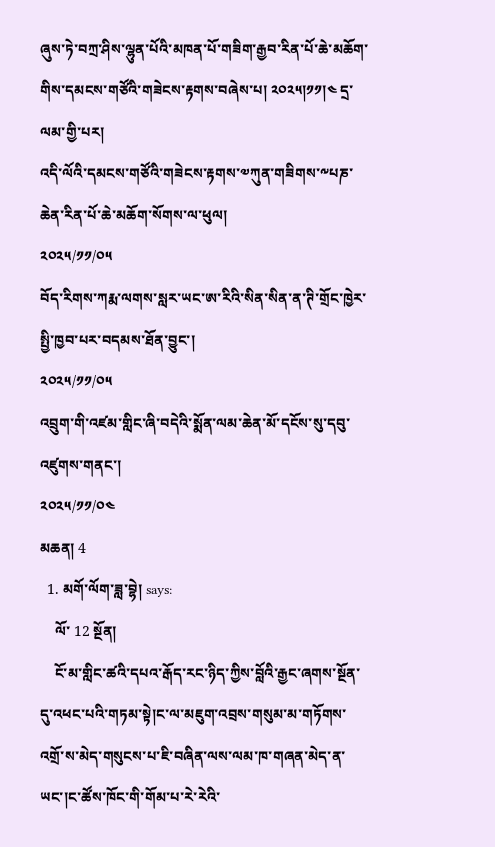ཞུས་ཏེ་བཀྲ་ཤིས་ལྷུན་པོའི་མཁན་པོ་གཟིག་རྒྱབ་རིན་པོ་ཆེ་མཆོག་གིས་དམངས་གཙོའི་གཟེངས་རྟགས་བཞེས་པ། ༢༠༢༥།༡༡།༤ དྲ་ལམ་གྱི་པར།
འདི་ལོའི་དམངས་གཙོའི་གཟེངས་རྟགས་༧ཀུན་གཟིགས་༸པཎ་ཆེན་རིན་པོ་ཆེ་མཆོག་སོགས་ལ་ཕུལ།
༢༠༢༥/༡༡/༠༥
བོད་རིགས་ཀརྨ་ལགས་སླར་ཡང་ཨ་རིའི་སིན་སིན་ན་ཊི་གྲོང་ཁྱེར་སྤྱི་ཁྱབ་པར་བདམས་ཐོན་བྱུང་།
༢༠༢༥/༡༡/༠༥
འབྲུག་གི་འཛམ་གླིང་ཞི་བདེའི་སྨོན་ལམ་ཆེན་མོ་དངོས་སུ་དབུ་འཛུགས་གནང་།
༢༠༢༥/༡༡/༠༤
མཆན། 4
  1. མགོ་ལོག་ཟླ་བྷེ། says:
    ལོ་ 12 སྔོན།
    ངོ་མ་གླིང་ཚའི་དཔའ་རྒོད་རང་ཉིད་ཀྱིས་བློའི་རྒྱང་ཞགས་སྔོན་དུ་འཕང་པའི་གཏམ་སྟེ།ང་ལ་མཇུག་འབྲས་གསུམ་མ་གཏོགས་འགྲོ་ས་མེད་གསུངས་པ་ཇི་བཞིན་ལས་ལམ་ཁ་གཞན་མེད་ན་ཡང་།ང་ཚོས་ཁོང་གི་གོམ་པ་རེ་རེའི་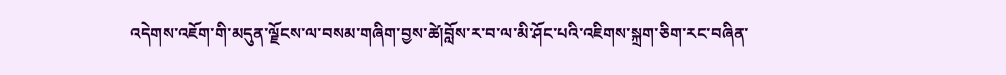འདེགས་འཇོག་གི་མདུན་ལྗོངས་ལ་བསམ་གཞིག་བྱས་ཚེ།བློས་ར་བ་ལ་མི་ཤོང་པའི་འཇིགས་སྐྲག་ཅིག་རང་བཞིན་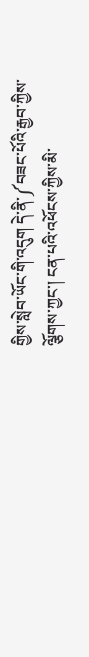གྱིས་སླེབ་ཡོང་གི་འདུག དེ་ནི་༼བཟང་པོའི་རྒྱབ་ཀྱིས་ལྕོགས་ཀྱང་། ངན་པའི་འཕོངས་ཀྱིས་མི་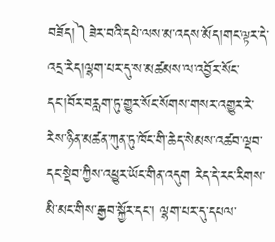བཟོད།༽ཟེར་བའི་དཔེ་ལས་མ་འདས་མོད།གང་ལྟར་དེ་འདྲ་རེད།ལྷག་པར་དུ་ས་མཚམས་ལ་འབྱོར་སོང་དང་།བོར་བརླག་ཏུ་གྱུར་སོང་སོགས་གསར་འགྱུར་རེ་རེས་ཉིན་མཚན་ཀུན་ཏུ་ཁོང་གི་ཆེད་སེམས་འཚབ་ལྡབ་དང་སྡེབ་ཀྱིས་འཕྱུར་ཡོང་གིན་འདུག རེད་དེ་རང་རིགས་མི་མང་གིས་རྒྱབ་སྐྱོར་དང་། ལྷག་པར་དུ་དཔལ་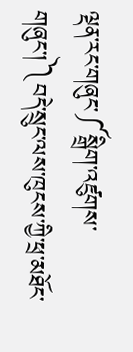ལྡན་རང་གཞུང་༼སྒྲིག་འཛུགས་གཞུང་།༽བདེ་སྲུང་ལས་ཁུངས་ཀྱི་ཕྲ་མཐོང་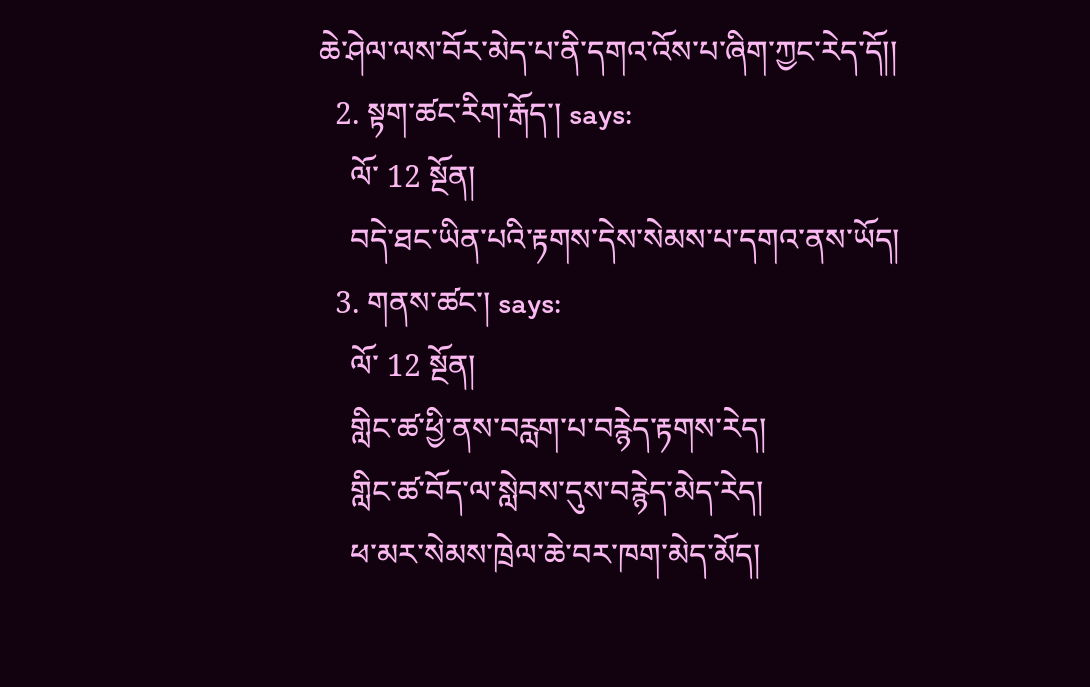ཆེ་ཤེལ་ལས་བོར་མེད་པ་ནི་དགའ་འོས་པ་ཞིག་ཀྱང་རེད་དོ།།
  2. སྟག་ཚང་རིག་རྒོད་། says:
    ལོ་ 12 སྔོན།
    བདེ་ཐང་ཡིན་པའི་རྟགས་དེས་སེམས་པ་དགའ་ནས་ཡོད།
  3. གནས་ཚང་། says:
    ལོ་ 12 སྔོན།
    གླིང་ཚ་ཕྱི་ནས་བརླག་པ་བརྙེད་རྟགས་རེད།
    གླིང་ཚ་བོད་ལ་སླེབས་དུས་བརྙེད་མེད་རེད།
    ཕ་མར་སེམས་ཁྲེལ་ཆེ་བར་ཁག་མེད་མོད།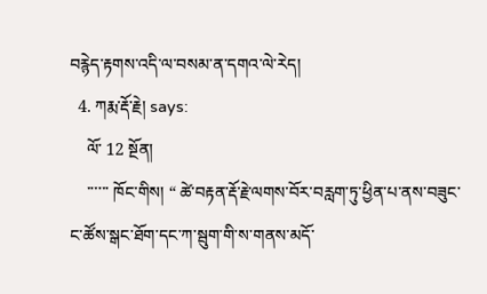བརྙེད་རྟགས་འདི་ལ་བསམ་ན་དགའ་ལེ་རེད།
  4. ཀརྨ་རྡོ་རྗེ། says:
    ལོ་ 12 སྔོན།
    ་་་་་་ ཁོང་གིས། “ ཚེ་བརྟན་རྡོ་རྗེ་ལགས་བོར་བརླག་ཏུ་ཕྱིན་པ་ནས་བཟུང་ང་ཚོས་སྒང་ཐོག་དང་ཀ་སྦུག་གི་ས་གནས་མདོ་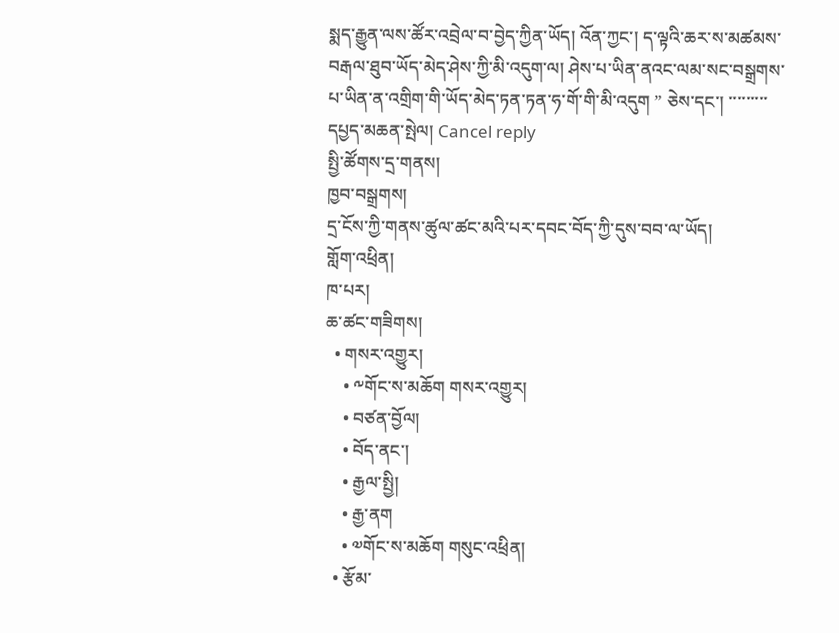སྨད་རྒྱུན་ལས་ཚོར་འབྲེལ་བ་བྱེད་ཀྱིན་ཡོད། འོན་ཀྱང་། ད་ལྟའི་ཆར་ས་མཚམས་བརྒལ་ཐུབ་ཡོད་མེད་ཤེས་ཀྱི་མི་འདུག་ལ། ཤེས་པ་ཡིན་ནའང་ལམ་སང་བསྒྲགས་པ་ཡིན་ན་འགྲིག་གི་ཡོད་མེད་ཏན་ཏན་ཧ་གོ་གི་མི་འདུག ” ཅེས་དང་། ་་་་་་་་་
དཔྱད་མཆན་སྤེལ། Cancel reply
སྤྱི་ཚོགས་དྲ་གནས།
ཁྱབ་བསྒྲགས།
དྲ་ངོས་ཀྱི་གནས་ཚུལ་ཚང་མའི་པར་དབང་བོད་ཀྱི་དུས་བབ་ལ་ཡོད།
གློག་འཕྲིན།
ཁ་པར།
ཆ་ཚང་གཟིགས།
  • གསར་འགྱུར།
    • ༸གོང་ས་མཆོག གསར་འགྱུར།
    • བཙན་བྱོལ།
    • བོད་ནང་།
    • རྒྱལ་སྤྱི།
    • རྒྱ་ནག
    • ༧གོང་ས་མཆོག གསུང་འཕྲིན།
  • རྩོམ་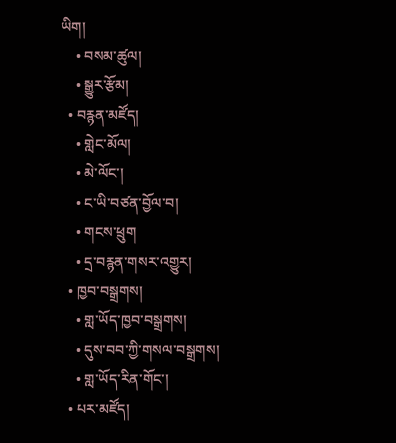ཡིག།
    • བསམ་ཚུལ།
    • སྒྱུར་རྩོམ།
  • བརྙན་མཛོད།
    • གླེང་མོལ།
    • མེ་ལོང་།
    • ང་ཡི་བཙན་བྱོལ་བ།
    • གངས་ཕྲུག
    • དྲ་བརྙན་གསར་འགྱུར།
  • ཁྱབ་བསྒྲགས།
    • གླ་ཡོད་ཁྱབ་བསྒྲགས།
    • དུས་བབ་ཀྱི་གསལ་བསྒྲགས།
    • གླ་ཡོད་རིན་གོང་།
  • པར་མཛོད།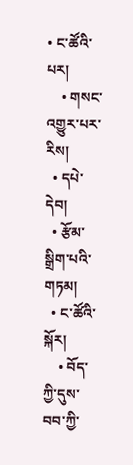• ང་ཚོའི་པར།
    • གསང་འགྱུར་པར་རིས།
  • དཔེ་དེབ།
  • རྩོམ་སྒྲིག་པའི་གཏམ།
  • ང་ཚོའི་སྐོར།
    • བོད་ཀྱི་དུས་བབ་ཀྱི་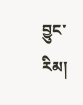བྱུང་རིམ།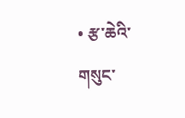• རྩ་ཆེའི་གསུང་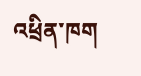འཕྲིན་ཁག